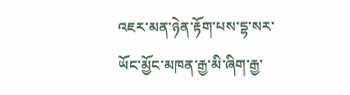འཇར་མན་ཉེན་རྟོག་པས་དྷ་སར་ཡོང་མྱོང་མཁན་རྒྱ་མི་ཞིག་རྒྱ་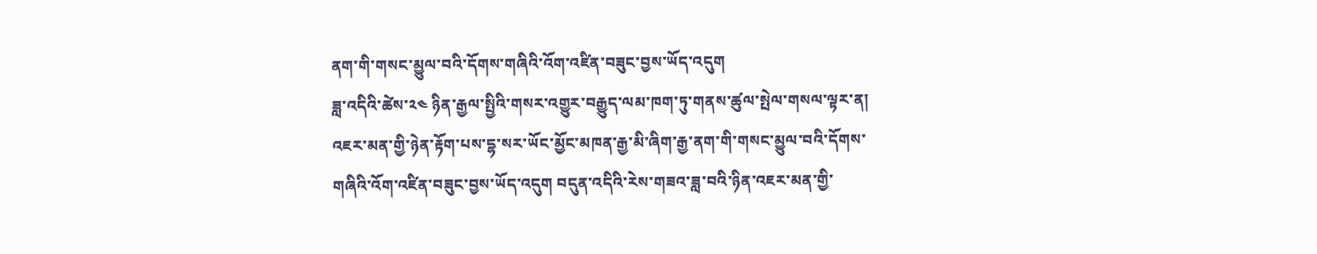ནག་གི་གསང་མྱུལ་བའི་དོགས་གཞིའི་འོག་འཛིན་བཟུང་བྱས་ཡོད་འདུག
ཟླ་འདིའི་ཚེས་༢༤ ཉིན་རྒྱལ་སྤྱིའི་གསར་འགྱུར་བརྒྱུད་ལམ་ཁག་ཏུ་གནས་ཚུལ་སྤེལ་གསལ་ལྟར་ན། འཇར་མན་གྱི་ཉེན་རྟོག་པས་དྷ་སར་ཡོང་མྱོང་མཁན་རྒྱ་མི་ཞིག་རྒྱ་ནག་གི་གསང་མྱུལ་བའི་དོགས་གཞིའི་འོག་འཛིན་བཟུང་བྱས་ཡོད་འདུག བདུན་འདིའི་རེས་གཟའ་ཟླ་བའི་ཉིན་འཇར་མན་གྱི་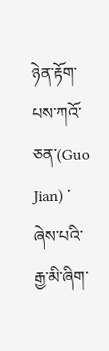ཉེན་རྟོག་པས་ཀའོ་ཅན་(Guo Jian) ་ཞེས་པའི་རྒྱ་མི་ཞིག་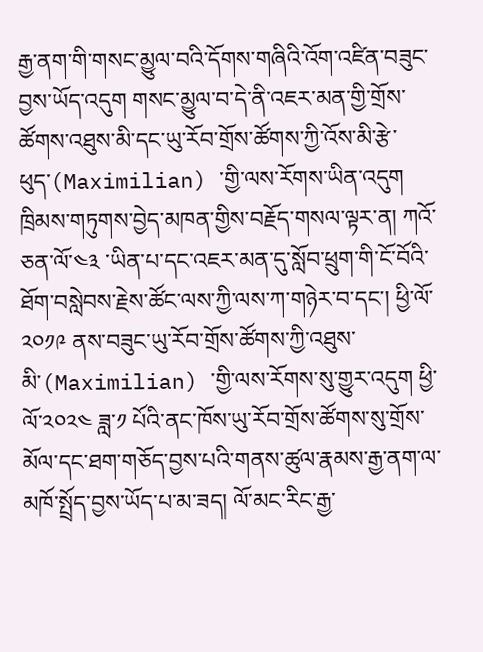རྒྱ་ནག་གི་གསང་མྱུལ་བའི་དོགས་གཞིའི་འོག་འཛིན་བཟུང་བྱས་ཡོད་འདུག གསང་མྱུལ་བ་དེ་ནི་འཇར་མན་གྱི་གྲོས་ཚོགས་འཐུས་མི་དང་ཡུ་རོབ་གྲོས་ཚོགས་ཀྱི་འོས་མི་རྩེ་ཕུད་(Maximilian) ་གྱི་ལས་རོགས་ཡིན་འདུག ཁྲིམས་གཏུགས་བྱེད་མཁན་གྱིས་བརྗོད་གསལ་ལྟར་ན། ཀའོ་ཅན་ལོ་༤༣ ་ཡིན་པ་དང་འཇར་མན་དུ་སློབ་ཕྲུག་གི་ངོ་བོའི་ཐོག་བསླེབས་རྗེས་ཚོང་ལས་ཀྱི་ལས་ཀ་གཉེར་བ་དང་། ཕྱི་ལོ་༢༠༡༩ ནས་བཟུང་ཡུ་རོབ་གྲོས་ཚོགས་ཀྱི་འཐུས་མི་(Maximilian) ་གྱི་ལས་རོགས་སུ་གྱུར་འདུག ཕྱི་ལོ་༢༠༢༤ ཟླ་༡ པོའི་ནང་ཁོས་ཡུ་རོབ་གྲོས་ཚོགས་སུ་གྲོས་མོལ་དང་ཐག་གཅོད་བྱས་པའི་གནས་ཚུལ་རྣམས་རྒྱ་ནག་ལ་མཁོ་སྤྲོད་བྱས་ཡོད་པ་མ་ཟད། ལོ་མང་རིང་རྒྱ་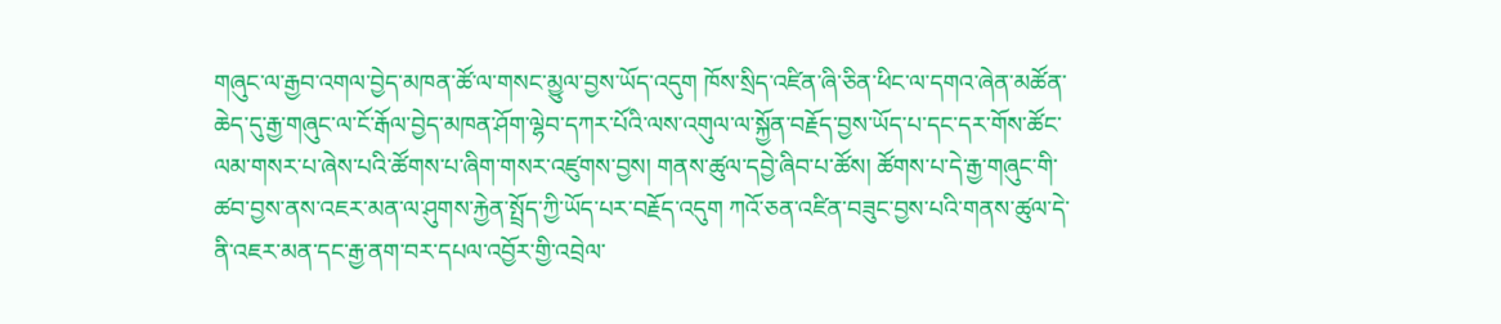གཞུང་ལ་རྒྱབ་འགལ་བྱེད་མཁན་ཚོ་ལ་གསང་མྱུལ་བྱས་ཡོད་འདུག ཁོས་སྲིད་འཛིན་ཞི་ཅིན་ཕིང་ལ་དགའ་ཞེན་མཚོན་ཆེད་དུ་རྒྱ་གཞུང་ལ་ངོ་རྒོལ་བྱེད་མཁན་ཤོག་ལྷེབ་དཀར་པོའི་ལས་འགུལ་ལ་སྐྱོན་བརྗོད་བྱས་ཡོད་པ་དང་དར་གོས་ཚོང་ལམ་གསར་པ་ཞེས་པའི་ཚོགས་པ་ཞིག་གསར་འཛུགས་བྱས། གནས་ཚུལ་དབྱེ་ཞིབ་པ་ཚོས། ཚོགས་པ་དེ་རྒྱ་གཞུང་གི་ཚབ་བྱས་ནས་འཇར་མན་ལ་ཤུགས་རྐྱེན་སྤྲོད་ཀྱི་ཡོད་པར་བརྗོད་འདུག ཀའོ་ཅན་འཛིན་བཟུང་བྱས་པའི་གནས་ཚུལ་དེ་ནི་འཇར་མན་དང་རྒྱ་ནག་བར་དཔལ་འབྱོར་གྱི་འབྲེལ་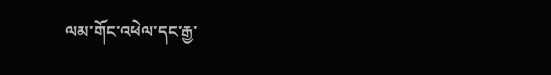ལམ་གོང་འཕེལ་དང་རྒྱ་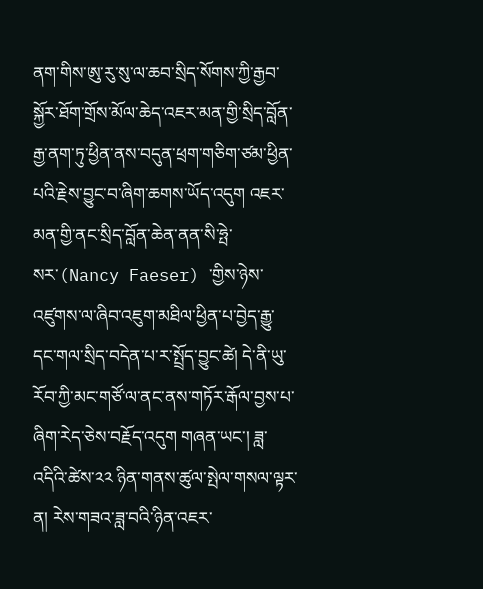ནག་གིས་ཨུ་རུ་སུ་ལ་ཆབ་སྲིད་སོགས་ཀྱི་རྒྱབ་སྐྱོར་ཐོག་གྲོས་མོལ་ཆེད་འཇར་མན་གྱི་སྲིད་བློན་རྒྱ་ནག་ཏུ་ཕྱིན་ནས་བདུན་ཕྲག་གཅིག་ཙམ་ཕྱིན་པའི་རྗེས་བྱུང་བ་ཞིག་ཆགས་ཡོད་འདུག འཇར་མན་གྱི་ནང་སྲིད་བློན་ཆེན་ནན་སི་ཧྤེ་སར་(Nancy Faeser) ་གྱིས་ཉེས་འཛུགས་ལ་ཞིབ་འཇུག་མཐིལ་ཕྱིན་པ་བྱེད་རྒྱུ་དང་གལ་སྲིད་བདེན་པ་ར་སྤྲོད་བྱུང་ཚེ། དེ་ནི་ཡུ་རོབ་ཀྱི་མང་གཙོ་ལ་ནང་ནས་གཏོར་རྒོལ་བྱས་པ་ཞིག་རེད་ཅེས་བརྗོད་འདུག གཞན་ཡང་། ཟླ་འདིའི་ཚེས་༢༢ ཉིན་གནས་ཚུལ་སྤེལ་གསལ་ལྟར་ན། རེས་གཟའ་ཟླ་བའི་ཉིན་འཇར་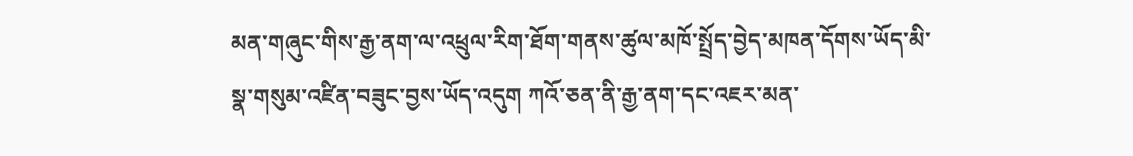མན་གཞུང་གིས་རྒྱ་ནག་ལ་འཕྲུལ་རིག་ཐོག་གནས་ཚུལ་མཁོ་སྤྲོད་བྱེད་མཁན་དོགས་ཡོད་མི་སྣ་གསུམ་འཛིན་བཟུང་བྱས་ཡོད་འདུག ཀའོ་ཅན་ནི་རྒྱ་ནག་དང་འཇར་མན་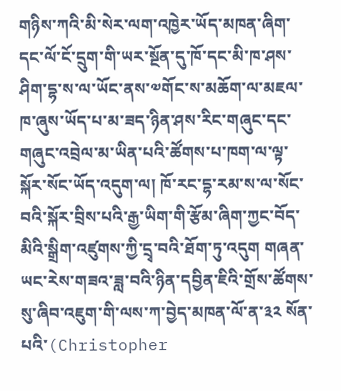གཉིས་ཀའི་མི་སེར་ལག་འཁྱེར་ཡོད་མཁན་ཞིག་དང་ལོ་ངོ་དྲུག་གི་ཡར་སྔོན་དུ་ཁོ་དང་མི་ཁ་ཤས་ཤིག་དྷ་ས་ལ་ཡོང་ནས་༧གོང་ས་མཆོག་ལ་མཇལ་ཁ་ཞུས་ཡོད་པ་མ་ཟད་ཉིན་ཤས་རིང་གཞུང་དང་གཞུང་འབྲེལ་མ་ཡིན་པའི་ཚོགས་པ་ཁག་ལ་ལྟ་སྐོར་སོང་ཡོད་འདུག་ལ། ཁོ་རང་དྷ་རམ་ས་ལ་སོང་བའི་སྐོར་བྲིས་པའི་རྒྱ་ཡིག་གི་རྩོམ་ཞིག་ཀྱང་བོད་མིའི་སྒྲིག་འཛུགས་ཀྱི་དྲྭ་བའི་ཐོག་ཏུ་འདུག གཞན་ཡང་རེས་གཟའ་ཟླ་བའི་ཉིན་དབྱིན་ཇིའི་གྲོས་ཚོགས་སུ་ཞིབ་འཇུག་གི་ལས་ཀ་བྱེད་མཁན་ལོ་ན་༣༢ སོན་པའི་(Christopher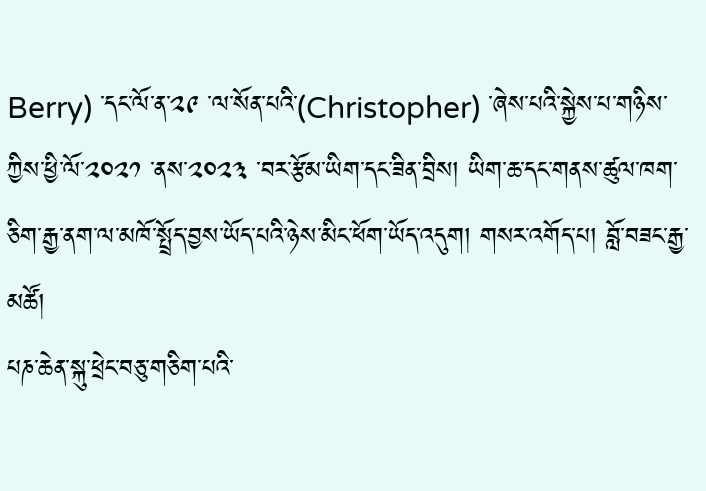Berry) ་དང་ལོ་ན་༢༩ ་ལ་སོན་པའི་(Christopher) ་ཞེས་པའི་སྐྱེས་པ་གཉིས་ཀྱིས་ཕྱི་ལོ་༢༠༢༡ ་ནས་༢༠༢༣ ་བར་རྩོམ་ཡིག་དང་ཟིན་བྲིས། ཡིག་ཆ་དང་གནས་ཚུལ་ཁག་ཅིག་རྒྱ་ནག་ལ་མཁོ་སྤྲོད་བྱས་ཡོད་པའི་ཉེས་མིང་ཕོག་ཡོད་འདུག། གསར་འགོད་པ། བློ་བཟང་རྒྱ་མཚོ།
པཎ་ཆེན་སྐུ་ཕྲེང་བཅུ་གཅིག་པའི་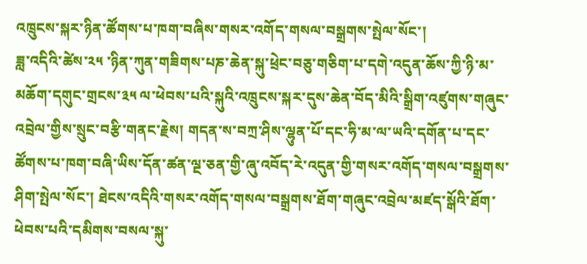འཁྲུངས་སྐར་ཉིན་ཚོགས་པ་ཁག་བཞིས་གསར་འགོད་གསལ་བསྒྲགས་སྤེལ་སོང་།
ཟླ་འདིའི་ཚེས་༢༥ ་ཉིན་ཀུན་གཟིགས་པཎ་ཆེན་སྐུ་ཕྲེང་བཅུ་གཅིག་པ་དགེ་འདུན་ཆོས་ཀྱི་ཉི་མ་མཆོག་དགུང་གྲངས་༣༥ ལ་ཕེབས་པའི་སྐུའི་འཁྲུངས་སྐར་དུས་ཆེན་བོད་མིའི་སྒྲིག་འཛུགས་གཞུང་འབྲེལ་གྱིས་སྲུང་བརྩི་གནང་རྗེས། གདན་ས་བཀྲ་ཤིས་ལྷུན་པོ་དང་ཧི་མ་ལ་ཡའི་དགོན་པ་དང་ཚོགས་པ་ཁག་བཞི་ཡིས་དོན་ཚན་ལྔ་ཅན་གྱི་ཞུ་འབོད་རེ་འདུན་གྱི་གསར་འགོད་གསལ་བསྒྲགས་ཤིག་སྤེལ་སོང་། ཐེངས་འདིའི་གསར་འགོད་གསལ་བསྒྲགས་ཐོག་གཞུང་འབྲེལ་མཛད་སྒོའི་ཐོག་ཕེབས་པའི་དམིགས་བསལ་སྐུ་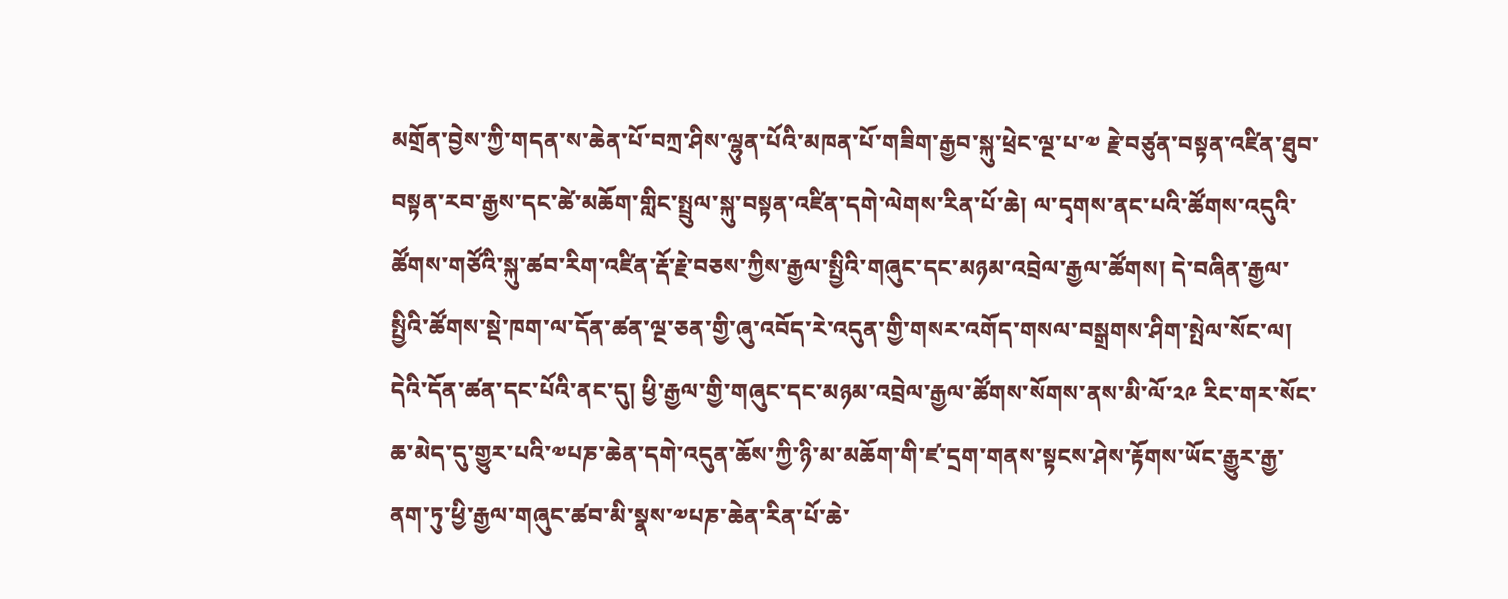མགྲོན་བྱེས་ཀྱི་གདན་ས་ཆེན་པོ་བཀྲ་ཤིས་ལྷུན་པོའི་མཁན་པོ་གཟིག་རྒྱབ་སྐུ་ཕྲེང་ལྔ་པ་༧ རྗེ་བཙུན་བསྟན་འཛིན་ཐུབ་བསྟན་རབ་རྒྱས་དང་ཚེ་མཆོག་གླིང་སྤྲུལ་སྐུ་བསྟན་འཛིན་དགེ་ལེགས་རིན་པོ་ཆེ། ལ་དྭགས་ནང་པའི་ཚོགས་འདུའི་ཚོགས་གཙོའི་སྐུ་ཚབ་རིག་འཛིན་རྡོ་རྗེ་བཅས་ཀྱིས་རྒྱལ་སྤྱིའི་གཞུང་དང་མཉམ་འབྲེལ་རྒྱལ་ཚོགས། དེ་བཞིན་རྒྱལ་སྤྱིའི་ཚོགས་སྡེ་ཁག་ལ་དོན་ཚན་ལྔ་ཅན་གྱི་ཞུ་འབོད་རེ་འདུན་གྱི་གསར་འགོད་གསལ་བསྒྲགས་ཤིག་སྤེལ་སོང་ལ། དེའི་དོན་ཚན་དང་པོའི་ནང་དུ། ཕྱི་རྒྱལ་གྱི་གཞུང་དང་མཉམ་འབྲེལ་རྒྱལ་ཚོགས་སོགས་ནས་མི་ལོ་༢༩ རིང་གར་སོང་ཆ་མེད་དུ་གྱུར་པའི་༧པཎ་ཆེན་དགེ་འདུན་ཆོས་ཀྱི་ཉི་མ་མཆོག་གི་ཛ་དྲག་གནས་སྟངས་ཤེས་རྟོགས་ཡོང་རྒྱུར་རྒྱ་ནག་ཏུ་ཕྱི་རྒྱལ་གཞུང་ཚབ་མི་སྣས་༧པཎ་ཆེན་རིན་པོ་ཆེ་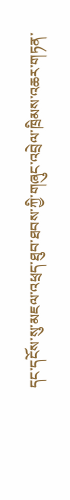དང་དངོས་སུ་མཇལ་འཕྲད་ཐུབ་ཐབས་ཀྱི་གཞུང་འབྲེལ་ཁྲིམས་འཆར་གཏན་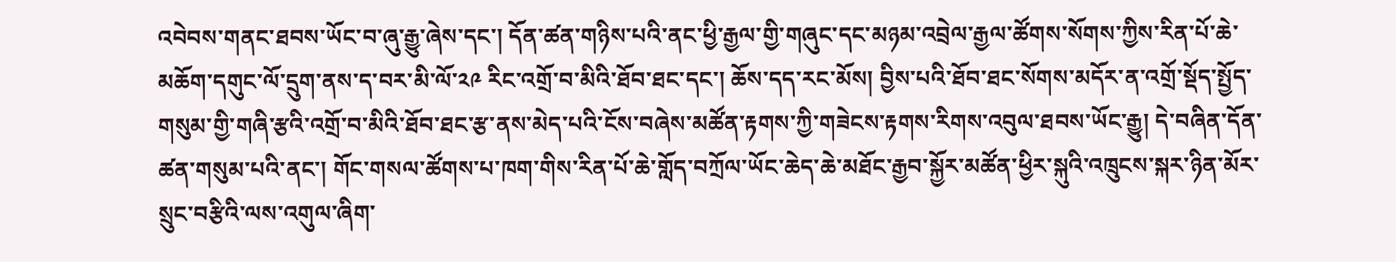འབེབས་གནང་ཐབས་ཡོང་བ་ཞུ་རྒྱུ་ཞེས་དང་། དོན་ཚན་གཉིས་པའི་ནང་ཕྱི་རྒྱལ་གྱི་གཞུང་དང་མཉམ་འབྲེལ་རྒྱལ་ཚོགས་སོགས་ཀྱིས་རིན་པོ་ཆེ་མཆོག་དགུང་ལོ་དྲུག་ནས་ད་བར་མི་ལོ་༢༩ རིང་འགྲོ་བ་མིའི་ཐོབ་ཐང་དང་། ཆོས་དད་རང་མོས། བྱིས་པའི་ཐོབ་ཐང་སོགས་མདོར་ན་འགྲོ་སྡོད་སྤྱོད་གསུམ་གྱི་གཞི་རྩའི་འགྲོ་བ་མིའི་ཐོབ་ཐང་རྩ་ནས་མེད་པའི་ངོས་བཞེས་མཚོན་རྟགས་ཀྱི་གཟེངས་རྟགས་རིགས་འབུལ་ཐབས་ཡོང་རྒྱུ། དེ་བཞིན་དོན་ཚན་གསུམ་པའི་ནང་། གོང་གསལ་ཚོགས་པ་ཁག་གིས་རིན་པོ་ཆེ་གློད་བཀྲོལ་ཡོང་ཆེད་ཆེ་མཐོང་རྒྱབ་སྐྱོར་མཚོན་ཕྱིར་སྐུའི་འཁྲུངས་སྐར་ཉིན་མོར་སྲུང་བརྩིའི་ལས་འགུལ་ཞིག་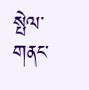སྤེལ་གནང་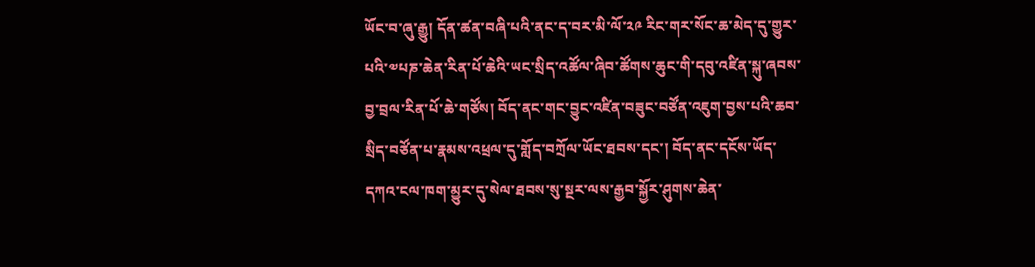ཡོང་བ་ཞུ་རྒྱུ། དོན་ཚན་བཞི་པའི་ནང་ད་བར་མི་ལོ་༢༩ རིང་གར་སོང་ཆ་མེད་དུ་གྱུར་པའི་༧པཎ་ཆེན་རིན་པོ་ཆེའི་ཡང་སྲིད་འཚོལ་ཞིབ་ཚོགས་ཆུང་གི་དབུ་འཛིན་སྐུ་ཞབས་བྱ་བྲལ་རིན་པོ་ཆེ་གཙོས། བོད་ནང་གང་བྱུང་འཛིན་བཟུང་བཙོན་འཇུག་བྱས་པའི་ཆབ་སྲིད་བཙོན་པ་རྣམས་འཕྲལ་དུ་གློད་བཀྲོལ་ཡོང་ཐབས་དང་། བོད་ནང་དངོས་ཡོད་དཀའ་ངལ་ཁག་མྱུར་དུ་སེལ་ཐབས་སུ་སྔར་ལས་རྒྱབ་སྐྱོར་ཤུགས་ཆེན་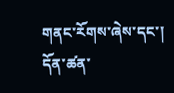གནང་རོགས་ཞེས་དང་། དོན་ཚན་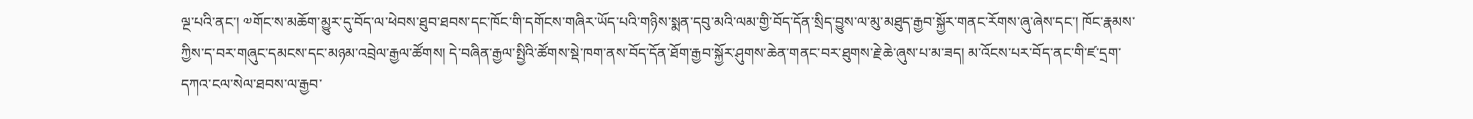ལྔ་པའི་ནང་། ༧གོང་ས་མཆོག་མྱུར་དུ་བོད་ལ་ཕེབས་ཐུབ་ཐབས་དང་ཁོང་གི་དགོངས་གཞིར་ཡོད་པའི་གཉིས་སྨན་དབུ་མའི་ལམ་གྱི་བོད་དོན་སྲིད་བྱུས་ལ་མུ་མཐུད་རྒྱབ་སྐྱོར་གནང་རོགས་ཞུ་ཞེས་དང་། ཁོང་རྣམས་ཀྱིས་ད་བར་གཞུང་དམངས་དང་མཉམ་འབྲེལ་རྒྱལ་ཚོགས། དེ་བཞིན་རྒྱལ་སྤྱིའི་ཚོགས་སྡེ་ཁག་ནས་བོད་དོན་ཐོག་རྒྱབ་སྐྱོར་ཤུགས་ཆེན་གནང་བར་ཐུགས་རྗེ་ཆེ་ཞུས་པ་མ་ཟད། མ་འོངས་པར་བོད་ནང་གི་ཛ་དྲག་དཀའ་ངལ་སེལ་ཐབས་ལ་རྒྱབ་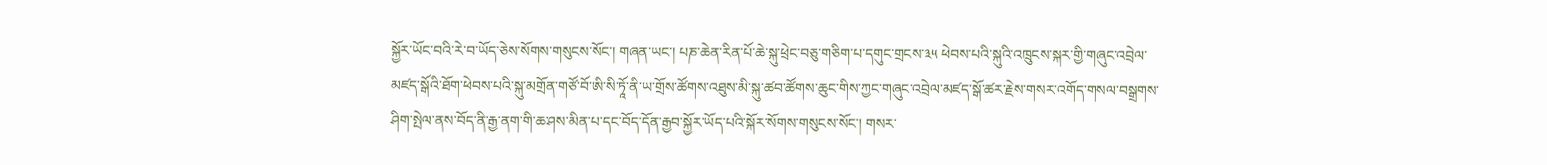སྐྱོར་ཡོང་བའི་རེ་བ་ཡོད་ཅེས་སོགས་གསུངས་སོང་། གཞན་ཡང་། པཎ་ཆེན་རིན་པོ་ཆེ་སྐུ་ཕྲེང་བཅུ་གཅིག་པ་དགུང་གྲངས་༣༥ ཕེབས་པའི་སྐུའི་འཁྲུངས་སྐར་གྱི་གཞུང་འབྲེལ་མཛད་སྒོའི་ཐོག་ཕེབས་པའི་སྐུ་མགྲོན་གཙོ་བོ་ཨི་སི་ཏཱོ་ནི་ཡ་གྲོས་ཚོགས་འཐུས་མི་སྐུ་ཚབ་ཚོགས་ཆུང་གིས་ཀྱང་གཞུང་འབྲེལ་མཛད་སྒོ་ཚར་རྗེས་གསར་འགོད་གསལ་བསྒྲགས་ཤིག་སྤེལ་ནས་བོད་ནི་རྒྱ་ནག་གི་ཆ་ཤས་མིན་པ་དང་བོད་དོན་རྒྱབ་སྐྱོར་ཡོད་པའི་སྐོར་སོགས་གསུངས་སོང་། གསར་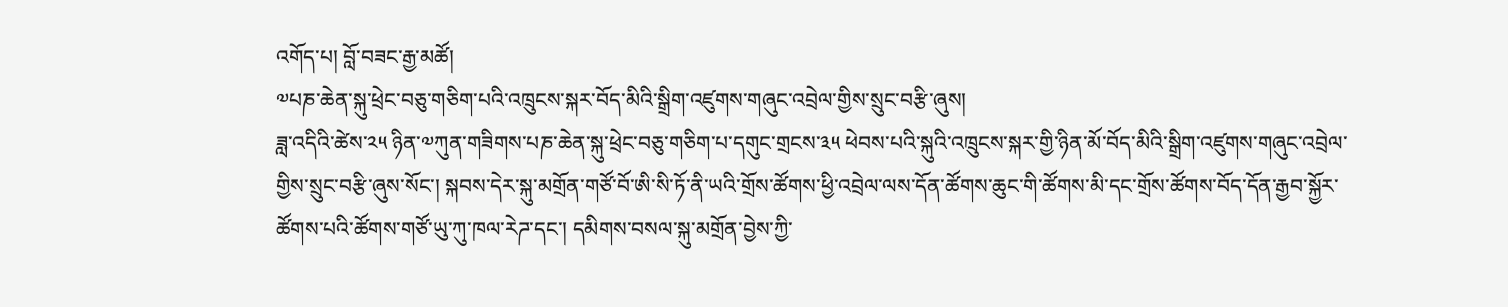འགོད་པ། བློ་བཟང་རྒྱ་མཚོ།
༧པཎ་ཆེན་སྐུ་ཕྲེང་བཅུ་གཅིག་པའི་འཁྲུངས་སྐར་བོད་མིའི་སྒྲིག་འཛུགས་གཞུང་འབྲེལ་གྱིས་སྲུང་བརྩི་ཞུས།
ཟླ་འདིའི་ཚེས་༢༥ ཉིན་༧ཀུན་གཟིགས་པཎ་ཆེན་སྐུ་ཕྲེང་བཅུ་གཅིག་པ་དགུང་གྲངས་༣༥ ཕེབས་པའི་སྐུའི་འཁྲུངས་སྐར་གྱི་ཉིན་མོ་བོད་མིའི་སྒྲིག་འཛུགས་གཞུང་འབྲེལ་གྱིས་སྲུང་བརྩི་ཞུས་སོང་། སྐབས་དེར་སྐུ་མགྲོན་གཙོ་བོ་ཨི་སི་ཏོ་ནི་ཡའི་གྲོས་ཚོགས་ཕྱི་འབྲེལ་ལས་དོན་ཚོགས་ཆུང་གི་ཚོགས་མི་དང་གྲོས་ཚོགས་བོད་དོན་རྒྱབ་སྐྱོར་ཚོགས་པའི་ཚོགས་གཙོ་ཡུ་ཀུ་ཁལ་རེཌ་དང་། དམིགས་བསལ་སྐུ་མགྲོན་བྱེས་ཀྱི་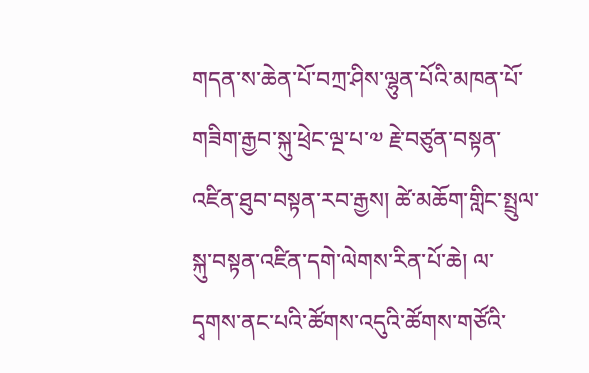གདན་ས་ཆེན་པོ་བཀྲ་ཤིས་ལྷུན་པོའི་མཁན་པོ་གཟིག་རྒྱབ་སྐུ་ཕྲེང་ལྔ་པ་༧ རྗེ་བཙུན་བསྟན་འཛིན་ཐུབ་བསྟན་རབ་རྒྱས། ཚེ་མཆོག་གླིང་སྤྲུལ་སྐུ་བསྟན་འཛིན་དགེ་ལེགས་རིན་པོ་ཆེ། ལ་དྭགས་ནང་པའི་ཚོགས་འདུའི་ཚོགས་གཙོའི་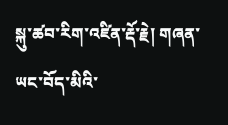སྐུ་ཚབ་རིག་འཛིན་རྡོ་རྗེ། གཞན་ཡང་བོད་མིའི་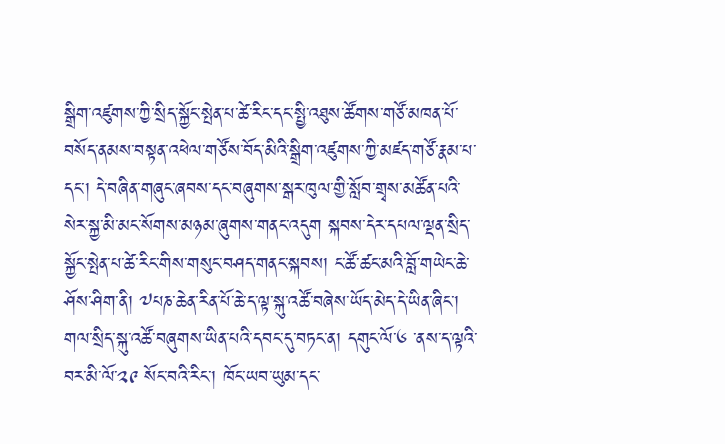སྒྲིག་འཛུགས་ཀྱི་སྲིད་སྐྱོང་སྤེན་པ་ཚེ་རིང་དང་སྤྱི་འཐུས་ཚོགས་གཙོ་མཁན་པོ་བསོད་ནམས་བསྟན་འཕེལ་གཙོས་བོད་མིའི་སྒྲིག་འཛུགས་ཀྱི་མཛད་གཙོ་རྣམ་པ་དང་། དེ་བཞིན་གཞུང་ཞབས་དང་བཞུགས་སྒར་ཁུལ་གྱི་སློབ་གྲྭས་མཚོན་པའི་སེར་སྐྱ་མི་མང་སོགས་མཉམ་ཞུགས་གནང་འདུག སྐབས་དེར་དཔལ་ལྡན་སྲིད་སྐྱོང་སྤེན་པ་ཚེ་རིང་གིས་གསུང་བཤད་གནང་སྐབས། ང་ཚོ་ཚང་མའི་བློ་གཡེང་ཆེ་ཤོས་ཤིག་ནི། ༧པཎ་ཆེན་རིན་པོ་ཆེ་ད་ལྟ་སྐུ་འཚོ་བཞེས་ཡོད་མེད་དེ་ཡིན་ཞིང་། གལ་སྲིད་སྐུ་འཚོ་བཞུགས་ཡིན་པའི་དབང་དུ་བཏང་ན། དགུང་ལོ་༦ ་ནས་ད་ལྟའི་བར་མི་ལོ་༢༩ སོང་བའི་རིང་། ཁོང་ཡབ་ཡུམ་དང་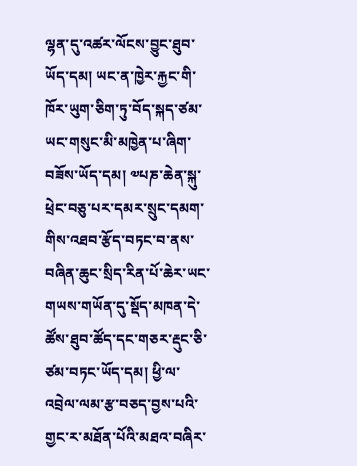ལྷན་དུ་འཚར་ལོངས་བྱུང་ཐུབ་ཡོད་དམ། ཡང་ན་ཁྱེར་རྐྱང་གི་ཁོར་ཡུག་ཅིག་ཏུ་བོད་སྐད་ཙམ་ཡང་གསུང་མི་མཁྱེན་པ་ཞིག་བཟོས་ཡོད་དམ། ༧པཎ་ཆེན་སྐུ་ཕྲེང་བཅུ་པར་དམར་སྲུང་དམག་གིས་འཐབ་རྩོད་བཏང་བ་ནས་བཞིན་ཆུང་སྲིད་རིན་པོ་ཆེར་ཡང་གཡས་གཡོན་དུ་སྡོད་མཁན་དེ་ཚོས་ཐུབ་ཚོད་དང་གཅར་རྡུང་ཅི་ཙམ་བཏང་ཡོད་དམ། ཕྱི་ལ་འབྲེལ་ལམ་རྩ་བཅད་བྱས་པའི་གྱང་ར་མཐོན་པོའི་མཐའ་བཞིར་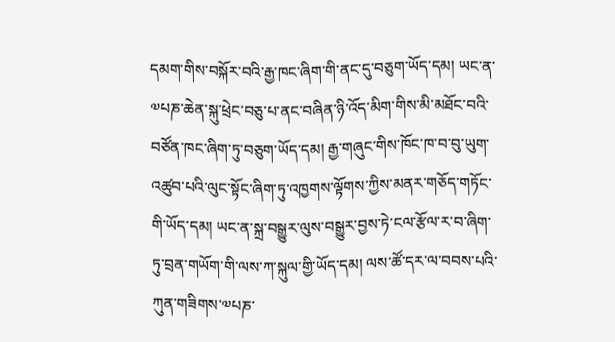དམག་གིས་བསྐོར་བའི་རྒྱ་ཁང་ཞིག་གི་ནང་དུ་བཅུག་ཡོད་དམ། ཡང་ན་༧པཎ་ཆེན་སྐུ་ཕྲེང་བཅུ་པ་ནང་བཞིན་ཉི་འོད་མིག་གིས་མི་མཐོང་བའི་བཙོན་ཁང་ཞིག་ཏུ་བཅུག་ཡོད་དམ། རྒྱ་གཞུང་གིས་ཁོང་ཁ་བ་བུ་ཡུག་འཚུབ་པའི་ལུང་སྟོང་ཞིག་ཏུ་འཁྱགས་ལྟོགས་ཀྱིས་མནར་གཅོད་གཏོང་གི་ཡོད་དམ། ཡང་ན་སྐྲ་བསྒྱུར་ལུས་བསྒྱུར་བྱས་ཏེ་ངལ་རྩོལ་ར་བ་ཞིག་ཏུ་བྲན་གཡོག་གི་ལས་ཀ་སྐུལ་གྱི་ཡོད་དམ། ལས་ཚོ་དར་ལ་བབས་པའི་ཀུན་གཟིགས་༧པཎ་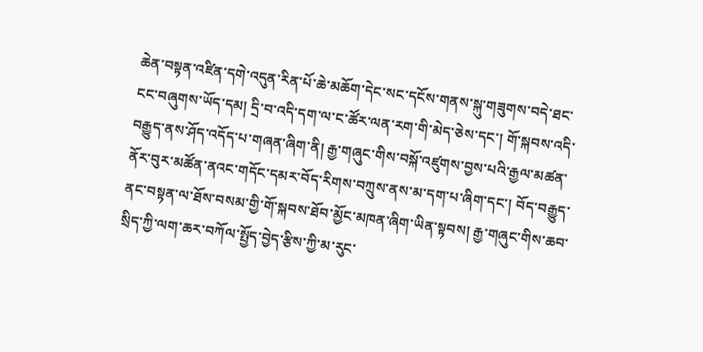ཆེན་བསྟན་འཛིན་དགེ་འདུན་རིན་པོ་ཆེ་མཆོག་དེང་སང་དངོས་གནས་སྐུ་གཟུགས་བདེ་ཐང་ངང་བཞུགས་ཡོད་དམ། དྲི་བ་འདི་དག་ལ་ང་ཚོར་ལན་རག་གི་མེད་ཅེས་དང་། གོ་སྐབས་འདི་བརྒྱུད་ནས་ཤོད་འདོད་པ་གཞན་ཞིག་ནི། རྒྱ་གཞུང་གིས་བསྐོ་འཛུགས་བྱས་པའི་རྒྱལ་མཚན་ནོར་བུར་མཚོན་ནའང་གདོང་དམར་བོད་རིགས་བཀྲུས་ནས་མ་དག་པ་ཞིག་དང་། བོད་བརྒྱུད་ནང་བསྟན་ལ་ཐོས་བསམ་གྱི་གོ་སྐབས་ཐོབ་མྱོང་མཁན་ཞིག་ཡིན་སྟབས། རྒྱ་གཞུང་གིས་ཆབ་སྲིད་ཀྱི་ལག་ཆར་བཀོལ་སྤྱོད་བྱེད་རྩིས་ཀྱི་མ་རུང་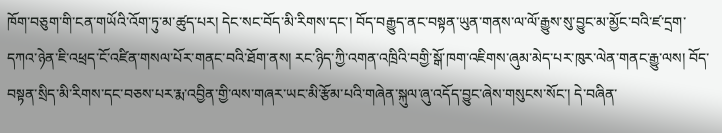ཁོག་བཅུག་གི་ངན་གཡོའི་འོག་ཏུ་མ་ཚུད་པར། དེང་སང་བོད་མི་རིགས་དང་། བོད་བརྒྱུད་ནང་བསྟན་ཡུན་གནས་ལ་ལོ་རྒྱུས་སུ་བྱུང་མ་མྱོང་བའི་ཛ་དྲག་དཀའ་ཉེན་ཇི་འཕྲད་ངོ་འཛིན་གསལ་པོར་གནང་བའི་ཐོག་ནས། རང་ཉིད་ཀྱི་འགན་འཁྲིའི་བགྱི་སྒོ་ཁག་འཇིགས་ཞུམ་མེད་པར་ཁུར་ལེན་གནང་རྒྱུ་ལས། བོད་བསྟན་སྲིད་མི་རིགས་དང་བཅས་པར་རྨ་འབྱིན་གྱི་ལས་གཞར་ཡང་མི་རྩོམ་པའི་གཞེན་སྐུལ་ཞུ་འདོད་བྱུང་ཞེས་གསུངས་སོང་། དེ་བཞིན་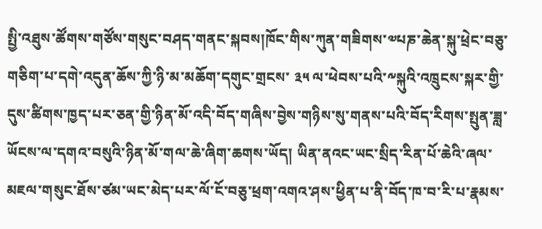སྤྱི་འཐུས་ཚོགས་གཙོས་གསུང་བཤད་གནང་སྐབས།ཁོང་གིས་ཀུན་གཟིགས་༧པཎ་ཆེན་སྐུ་ཕྲེང་བཅུ་གཅིག་པ་དགེ་འདུན་ཆོས་ཀྱི་ཉི་མ་མཆོག་དགུང་གྲངས་ ༣༥ ལ་ཕེབས་པའི་༸སྐུའི་འཁྲུངས་སྐར་གྱི་དུས་ཚིགས་ཁྱད་པར་ཅན་གྱི་ཉིན་མོ་འདི་བོད་གཞིས་བྱེས་གཉིས་སུ་གནས་པའི་བོད་རིགས་སྤུན་ཟླ་ཡོངས་ལ་དགའ་བསུའི་ཉིན་མོ་གལ་ཆེ་ཞིག་ཆགས་ཡོད། ཡིན་ནའང་ཡང་སྲིད་རིན་པོ་ཆེའི་ཞལ་མཇལ་གསུང་ཐོས་ཙམ་ཡང་མེད་པར་ལོ་ངོ་བཅུ་ཕྲག་འགའ་ཤས་ཕྱིན་པ་ནི་བོད་ཁ་བ་རི་པ་རྣམས་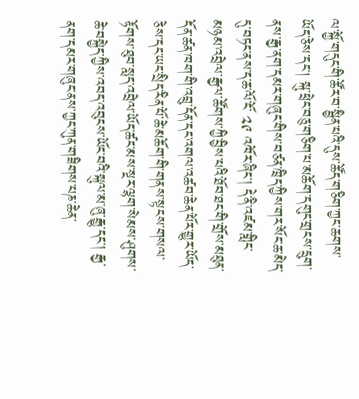ལ་སྐྱོ་གདུང་གི་ཚོར་བ་སྦྱིན་པའི་དུས་ཚོད་གཅིག་ཀྱང་ཆགས་ཡོད་ཅེས་དང། སྐུ་ཕྲེང་བཅུ་གཅིག་པ་མཆོག་དགུང་གྲངས་དྲུག་ནས་རྒྱ་ནག་དམར་གཞུང་གིས་བཙན་ཁྲིད་ཀྱིས་གར་སོང་ཆ་མེད་དུ་བཏང་ནས་ད་ཆ་ལོ་ངོ་ ༢༩ འཁོར་ཞིང་། དེ་ནི་འཛམ་གླིང་མཉམ་འབྲེལ་རྒྱལ་ཚོགས་ཀྱི་བྱིས་པའི་ཐོབ་ཐང་གི་གྲོས་མཐུན་དོན་ཚན་ཁག་གི་འབྲུ་དོན་དང་འགལ་འཚབ་ཆེན་པོར་གྱུར་ཡོད་ཅེས་དང་ཡང་སྲིད་རིན་པོ་ཆེ་མཆོག་གི་གནས་སྟངས་གསལ་རྟོགས་ཐུབ་སླད་འབྲེལ་ཡོད་ཚང་མས་སྔར་ལྷག་སེམས་ཤུགས་ཆེ་བསྐྱེད་ཀྱིས་འབད་འབུངས་ཡོང་བའི་སྐུལ་མ་ཞུ་རྒྱུ་དང་། རྒྱ་ནག་དམར་གཞུང་ནས་ཀྱང་ཀུན་གཟིགས་པཎ་ཆེན་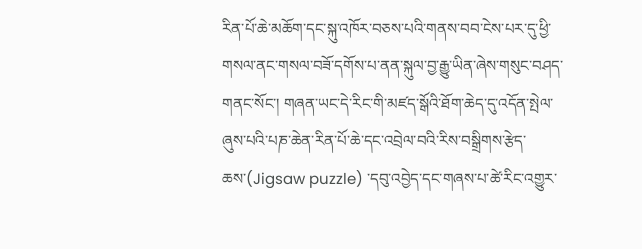རིན་པོ་ཆེ་མཆོག་དང་སྐུ་འཁོར་བཅས་པའི་གནས་བབ་ངེས་པར་དུ་ཕྱི་གསལ་ནང་གསལ་བཟོ་དགོས་པ་ནན་སྐུལ་བྱ་རྒྱུ་ཡིན་ཞེས་གསུང་བཤད་གནང་སོང་། གཞན་ཡང་དེ་རིང་གི་མཛད་སྒོའི་ཐོག་ཆེད་དུ་འདོན་སྤེལ་ཞུས་པའི་པཎ་ཆེན་རིན་པོ་ཆེ་དང་འབྲེལ་བའི་རིས་བསྒྲིགས་རྩེད་ཆས་(Jigsaw puzzle) ་དབུ་འབྱེད་དང་གཞས་པ་ཚེ་རིང་འགྱུར་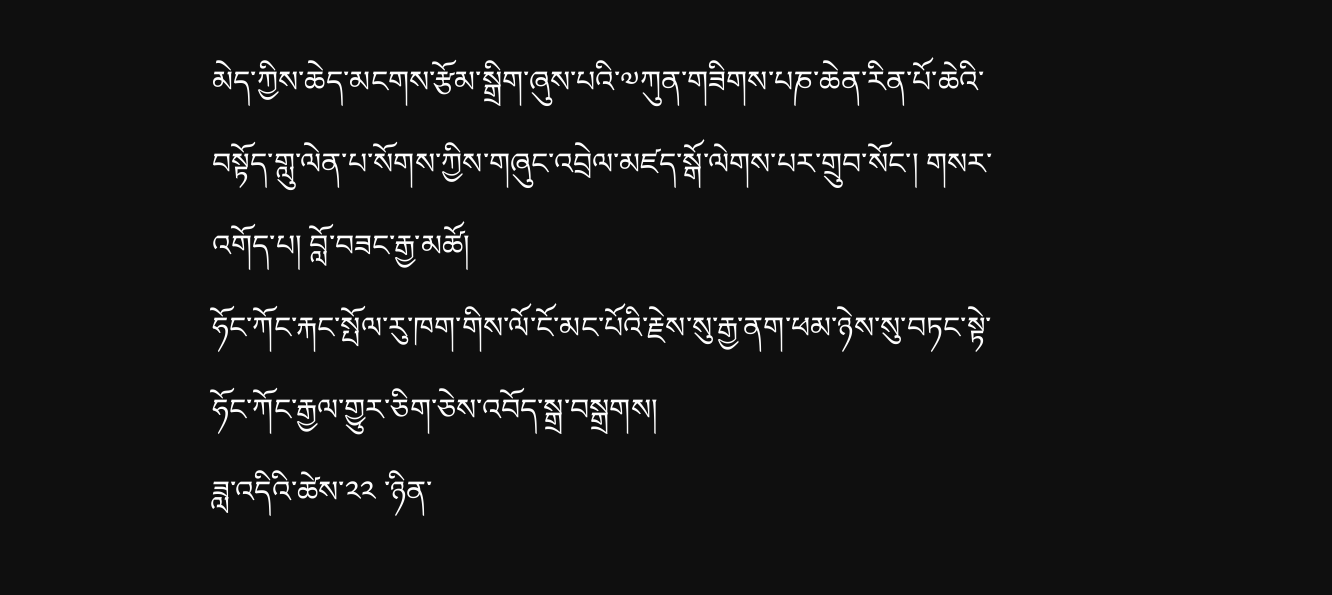མེད་ཀྱིས་ཆེད་མངགས་རྩོམ་སྒྲིག་ཞུས་པའི་༧ཀུན་གཟིགས་པཎ་ཆེན་རིན་པོ་ཆེའི་བསྟོད་གླུ་ལེན་པ་སོགས་ཀྱིས་གཞུང་འབྲེལ་མཛད་སྒོ་ལེགས་པར་གྲུབ་སོང་། གསར་འགོད་པ། བློ་བཟང་རྒྱ་མཚོ།
ཧོང་ཀོང་རྐང་སྤོལ་རུ་ཁག་གིས་ལོ་ངོ་མང་པོའི་རྗེས་སུ་རྒྱ་ནག་ཕམ་ཉེས་སུ་བཏང་སྟེ་ཧོང་ཀོང་རྒྱལ་གྱུར་ཅིག་ཅེས་འབོད་སྒྲ་བསྒྲགས།
ཟླ་འདིའི་ཚེས་༢༢ ་ཉིན་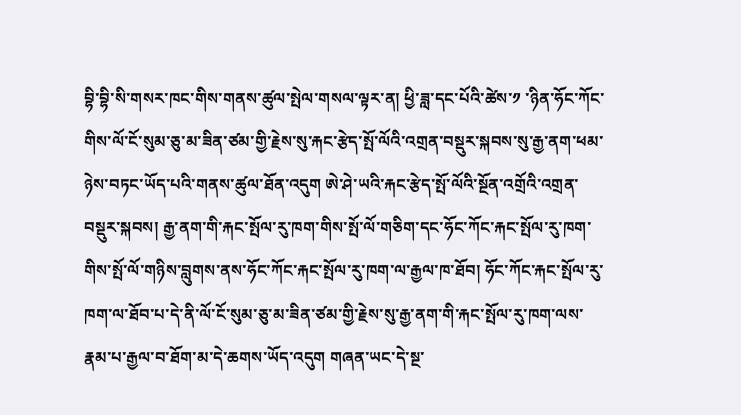བྷི་བྷི་སི་གསར་ཁང་གིས་གནས་ཚུལ་སྤེལ་གསལ་ལྟར་ན། ཕྱི་ཟླ་དང་པོའི་ཚེས་༡ ་ཉིན་ཧོང་ཀོང་གིས་ལོ་ངོ་སུམ་ཅུ་མ་ཟིན་ཙམ་གྱི་རྗེས་སུ་རྐང་རྩེད་སྤོ་ལོའི་འགྲན་བསྡུར་སྐབས་སུ་རྒྱ་ནག་ཕམ་ཉེས་བཏང་ཡོད་པའི་གནས་ཚུལ་ཐོན་འདུག ཨེ་ཤེ་ཡའི་རྐང་རྩེད་སྤོ་ལོའི་སྔོན་འགྲོའི་འགྲན་བསྡུར་སྐབས། རྒྱ་ནག་གི་རྐང་སྤོལ་རུ་ཁག་གིས་སྤོ་ལོ་གཅིག་དང་ཧོང་ཀོང་རྐང་སྤོལ་རུ་ཁག་གིས་སྤོ་ལོ་གཉིས་བླུགས་ནས་ཧོང་ཀོང་རྐང་སྤོལ་རུ་ཁག་ལ་རྒྱལ་ཁ་ཐོབ། ཧོང་ཀོང་རྐང་སྤོལ་རུ་ཁག་ལ་ཐོབ་པ་དེ་ནི་ལོ་ངོ་སུམ་ཅུ་མ་ཟིན་ཙམ་གྱི་རྗེས་སུ་རྒྱ་ནག་གི་རྐང་སྤོལ་རུ་ཁག་ལས་རྣམ་པ་རྒྱལ་བ་ཐོག་མ་དེ་ཆགས་ཡོད་འདུག གཞན་ཡང་དེ་སྔ་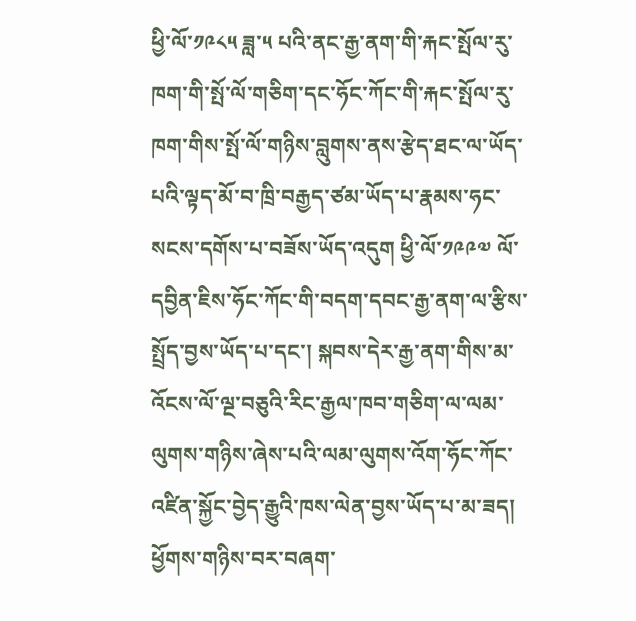ཕྱི་ལོ་༡༩༨༥ ཟླ་༥ པའི་ནང་རྒྱ་ནག་གི་རྐང་སྤོལ་རུ་ཁག་གི་སྤོ་ལོ་གཅིག་དང་ཧོང་ཀོང་གི་རྐང་སྤོལ་རུ་ཁག་གིས་སྤོ་ལོ་གཉིས་བླུགས་ནས་རྩེད་ཐང་ལ་ཡོད་པའི་ལྟད་མོ་བ་ཁྲི་བརྒྱད་ཙམ་ཡོད་པ་རྣམས་ཧང་སངས་དགོས་པ་བཟོས་ཡོད་འདུག ཕྱི་ལོ་༡༩༩༧ ལོ་དབྱིན་ཇིས་ཧོང་ཀོང་གི་བདག་དབང་རྒྱ་ནག་ལ་རྩིས་སྤྲོད་བྱས་ཡོད་པ་དང་། སྐབས་དེར་རྒྱ་ནག་གིས་མ་འོངས་ལོ་ལྔ་བཅུའི་རིང་རྒྱལ་ཁབ་གཅིག་ལ་ལམ་ལུགས་གཉིས་ཞེས་པའི་ལམ་ལུགས་འོག་ཧོང་ཀོང་འཛིན་སྐྱོང་བྱེད་རྒྱུའི་ཁས་ལེན་བྱས་ཡོད་པ་མ་ཟད། ཕྱོགས་གཉིས་བར་བཞག་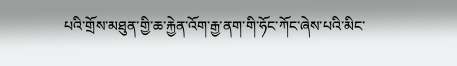པའི་གྲོས་མཐུན་གྱི་ཆ་རྐྱེན་འོག་རྒྱ་ནག་གི་ཧོང་ཀོང་ཞེས་པའི་མིང་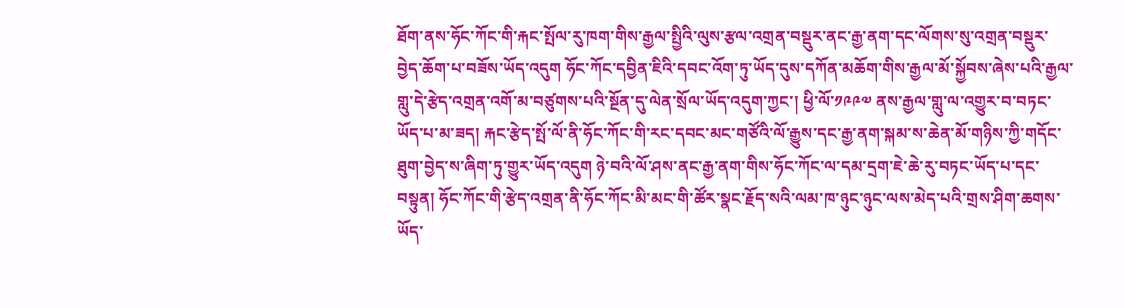ཐོག་ནས་ཧོང་ཀོང་གི་རྐང་སྤོལ་རུ་ཁག་གིས་རྒྱལ་སྤྱིའི་ལུས་རྩལ་འགྲན་བསྡུར་ནང་རྒྱ་ནག་དང་ལོགས་སུ་འགྲན་བསྡུར་བྱེད་ཆོག་པ་བཟོས་ཡོད་འདུག ཧོང་ཀོང་དབྱིན་ཇིའི་དབང་འོག་ཏུ་ཡོད་དུས་དཀོན་མཆོག་གིས་རྒྱལ་མོ་སྐྱོབས་ཞེས་པའི་རྒྱལ་གླུ་དེ་རྩེད་འགྲན་འགོ་མ་བཙུགས་པའི་སྔོན་དུ་ལེན་སྲོལ་ཡོད་འདུག་ཀྱང་། ཕྱི་ལོ་༡༩༩༧ ནས་རྒྱལ་གླུ་ལ་འགྱུར་བ་བཏང་ཡོད་པ་མ་ཟད། རྐང་རྩེད་སྤོ་ལོ་ནི་ཧོང་ཀོང་གི་རང་དབང་མང་གཙོའི་ལོ་རྒྱུས་དང་རྒྱ་ནག་སྐམ་ས་ཆེན་མོ་གཉིས་ཀྱི་གདོང་ཐུག་བྱེད་ས་ཞིག་ཏུ་གྱུར་ཡོད་འདུག ཉེ་བའི་ལོ་ཤས་ནང་རྒྱ་ནག་གིས་ཧོང་ཀོང་ལ་དམ་དྲག་ཇེ་ཆེ་རུ་བཏང་ཡོད་པ་དང་བསྟུན། ཧོང་ཀོང་གི་རྩེད་འགྲན་ནི་ཧོང་ཀོང་མི་མང་གི་ཚོར་སྣང་རྗོད་སའི་ལམ་ཁ་ཉུང་ཉུང་ལས་མེད་པའི་གྲས་ཤིག་ཆགས་ཡོད་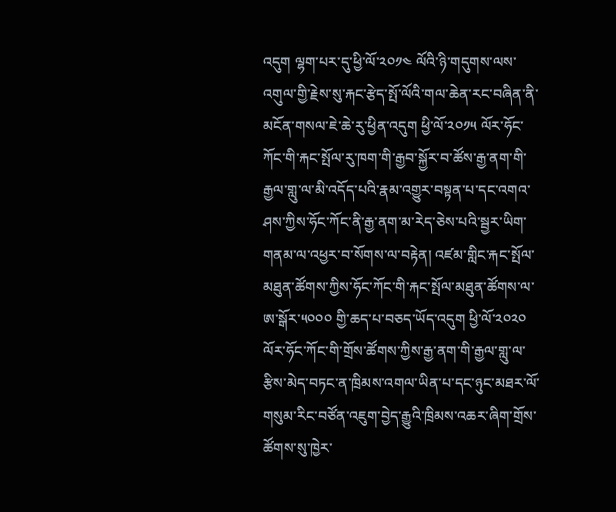འདུག ལྷག་པར་དུ་ཕྱི་ལོ་༢༠༡༤ ལོའི་ཉི་གདུགས་ལས་འགུལ་གྱི་རྗེས་སུ་རྐང་རྩེད་སྤོ་ལོའི་གལ་ཆེན་རང་བཞིན་ནི་མངོན་གསལ་ཇེ་ཆེ་རུ་ཕྱིན་འདུག ཕྱི་ལོ་༢༠༡༥ ལོར་ཧོང་ཀོང་གི་རྐང་སྤོལ་རུ་ཁག་གི་རྒྱབ་སྐྱོར་བ་ཚོས་རྒྱ་ནག་གི་རྒྱལ་གླུ་ལ་མི་འདོད་པའི་རྣམ་འགྱུར་བསྟན་པ་དང་འགའ་ཤས་ཀྱིས་ཧོང་ཀོང་ནི་རྒྱ་ནག་མ་རེད་ཅེས་པའི་སྦྱར་ཡིག་གནམ་ལ་འཕྱར་བ་སོགས་ལ་བརྟེན། འཛམ་གླིང་རྐང་སྤོལ་མཐུན་ཚོགས་ཀྱིས་ཧོང་ཀོང་གི་རྐང་སྤོལ་མཐུན་ཚོགས་ལ་ཨ་སྒོར་༥༠༠༠ གྱི་ཆད་པ་བཅད་ཡོད་འདུག ཕྱི་ལོ་༢༠༢༠ ལོར་ཧོང་ཀོང་གི་གྲོས་ཚོགས་ཀྱིས་རྒྱ་ནག་གི་རྒྱལ་གླུ་ལ་རྩིས་མེད་བཏང་ན་ཁྲིམས་འགལ་ཡིན་པ་དང་ཉུང་མཐར་ལོ་གསུམ་རིང་བཙོན་འཇུག་བྱེད་རྒྱུའི་ཁྲིམས་འཆར་ཞིག་གྲོས་ཚོགས་སུ་ཁྱེར་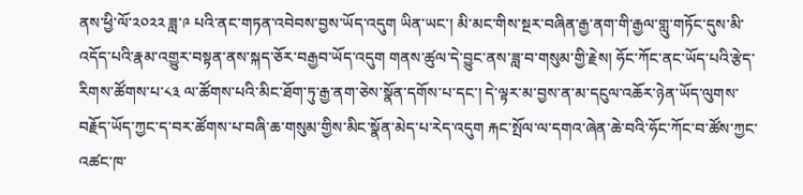ནས་ཕྱི་ལོ་༢༠༢༢ ཟླ་༩ པའི་ནང་གཏན་འབེབས་བྱས་ཡོད་འདུག ཡིན་ཡང་། མི་མང་གིས་སྔར་བཞིན་རྒྱ་ནག་གི་རྒྱལ་གླུ་གཏོང་དུས་མི་འདོད་པའི་རྣམ་འགྱུར་བསྟན་ནས་སྐད་ཅོར་བརྒྱབ་ཡོད་འདུག གནས་ཚུལ་དེ་བྱུང་ནས་ཟླ་བ་གསུམ་གྱི་རྗེས། ཧོང་ཀོང་ནང་ཡོད་པའི་རྩེད་རིགས་ཚོགས་པ་༨༣ ལ་ཚོགས་པའི་མིང་ཐོག་ཏུ་རྒྱ་ནག་ཅེས་སྣོན་དགོས་པ་དང་། དེ་ལྟར་མ་བྱས་ན་མ་དངུལ་འཆོར་ཉེན་ཡོད་ལུགས་བརྗོད་ཡོད་ཀྱང་ད་བར་ཚོགས་པ་བཞི་ཆ་གསུམ་གྱིས་མིང་སྣོན་མེད་པ་རེད་འདུག རྐང་སྤོལ་ལ་དགའ་ཞེན་ཆེ་བའི་ཧོང་ཀོང་བ་ཚོས་ཀྱང་འཚང་ཁ་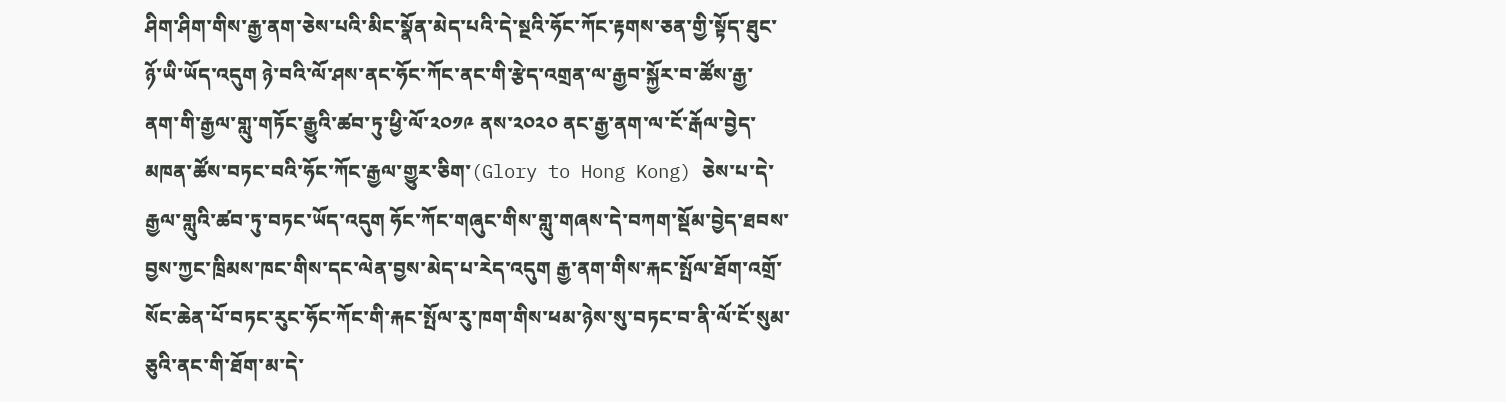ཤིག་ཤིག་གིས་རྒྱ་ནག་ཅེས་པའི་མིང་སྣོན་མེད་པའི་དེ་སྔའི་ཧོང་ཀོང་རྟགས་ཅན་གྱི་སྟོད་ཐུང་ཉོ་ཡི་ཡོད་འདུག ཉེ་བའི་ལོ་ཤས་ནང་ཧོང་ཀོང་ནང་གི་རྩེད་འགྲན་ལ་རྒྱབ་སྐྱོར་བ་ཚོས་རྒྱ་ནག་གི་རྒྱལ་གླུ་གཏོང་རྒྱུའི་ཚབ་ཏུ་ཕྱི་ལོ་༢༠༡༩ ནས་༢༠༢༠ ནང་རྒྱ་ནག་ལ་ངོ་རྒོལ་བྱེད་མཁན་ཚོས་བཏང་བའི་ཧོང་ཀོང་རྒྱལ་གྱུར་ཅིག་(Glory to Hong Kong) ཅེས་པ་དེ་རྒྱལ་གླུའི་ཚབ་ཏུ་བཏང་ཡོད་འདུག ཧོང་ཀོང་གཞུང་གིས་གླུ་གཞས་དེ་བཀག་སྡོམ་བྱེད་ཐབས་བྱས་ཀྱང་ཁྲིམས་ཁང་གིས་དང་ལེན་བྱས་མེད་པ་རེད་འདུག རྒྱ་ནག་གིས་རྐང་སྤོལ་ཐོག་འགྲོ་སོང་ཆེན་པོ་བཏང་རུང་ཧོང་ཀོང་གི་རྐང་སྤོལ་རུ་ཁག་གིས་ཕམ་ཉེས་སུ་བཏང་བ་ནི་ལོ་ངོ་སུམ་ཅུའི་ནང་གི་ཐོག་མ་དེ་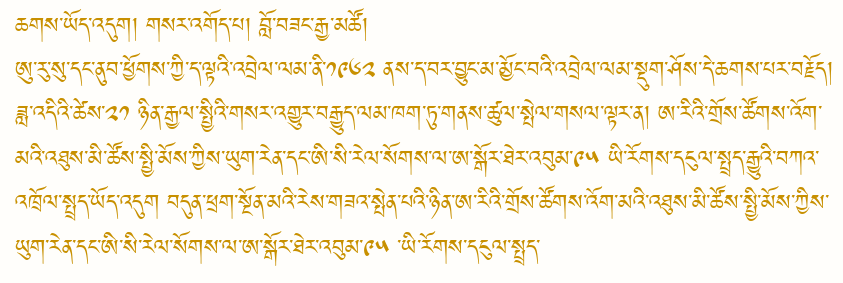ཆགས་ཡོད་འདུག། གསར་འགོད་པ། བློ་བཟང་རྒྱ་མཚོ།
ཨུ་རུ་སུ་དང་ནུབ་ཕྱོགས་ཀྱི་ད་ལྟའི་འབྲེལ་ལམ་ནི་༡༩༦༢ ནས་ད་བར་བྱུང་མ་མྱོང་བའི་འབྲེལ་ལམ་སྡུག་ཤོས་དེ་ཆགས་པར་བརྗོད།
ཟླ་འདིའི་ཚེས་༢༡ ཉིན་རྒྱལ་སྤྱིའི་གསར་འགྱུར་བརྒྱུད་ལམ་ཁག་ཏུ་གནས་ཚུལ་སྤེལ་གསལ་ལྟར་ན། ཨ་རིའི་གྲོས་ཚོགས་འོག་མའི་འཐུས་མི་ཚོས་སྤྱི་མོས་ཀྱིས་ཡུག་རེན་དང་ཨི་སི་རེལ་སོགས་ལ་ཨ་སྒོར་ཐེར་འབུམ་༩༥ ཡི་རོགས་དངུལ་སྤྲད་རྒྱུའི་བཀའ་འཁྲོལ་སྤྲད་ཡོད་འདུག བདུན་ཕྲག་སྔོན་མའི་རེས་གཟའ་སྤེན་པའི་ཉིན་ཨ་རིའི་གྲོས་ཚོགས་འོག་མའི་འཐུས་མི་ཚོས་སྤྱི་མོས་ཀྱིས་ཡུག་རེན་དང་ཨི་སི་རེལ་སོགས་ལ་ཨ་སྒོར་ཐེར་འབུམ་༩༥ ་ཡི་རོགས་དངུལ་སྤྲད་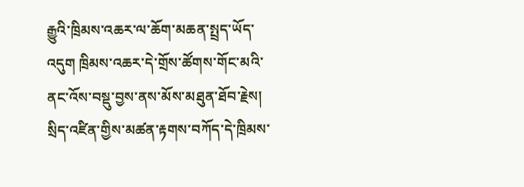རྒྱུའི་ཁྲིམས་འཆར་ལ་ཆོག་མཆན་སྤྲད་ཡོད་འདུག ཁྲིམས་འཆར་དེ་གྲོས་ཚོགས་གོང་མའི་ནང་འོས་བསྡུ་བྱས་ནས་མོས་མཐུན་ཐོབ་རྗེས། སྲིད་འཛིན་གྱིས་མཚན་རྟགས་བཀོད་དེ་ཁྲིམས་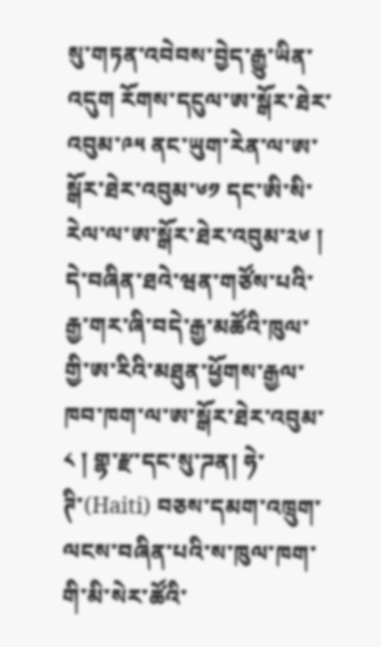སུ་གཏན་འབེབས་བྱེད་རྒྱུ་ཡིན་འདུག རོགས་དངུལ་ཨ་སྒོར་ཐེར་འབུམ་༩༥ ནང་ཡུག་རེན་ལ་ཨ་སྒོར་ཐེར་འབུམ་༦༡ དང་ཨི་སི་རེལ་ལ་ཨ་སྒོར་ཐེར་འབུམ་༢༦ ། དེ་བཞིན་ཐའེ་ཝན་གཙོས་པའི་རྒྱ་གར་ཞི་བདེ་རྒྱ་མཚོའི་ཁུལ་གྱི་ཨ་རིའི་མཐུན་ཕྱོགས་རྒྱལ་ཁབ་ཁག་ལ་ཨ་སྒོར་ཐེར་འབུམ་༨ ། གྷ་རྫ་དང་སུ་ཌན། ཧེ་ཊི་(Haiti) བཅས་དམག་འཁྲུག་ལངས་བཞིན་པའི་ས་ཁུལ་ཁག་གི་མི་སེར་ཚོའི་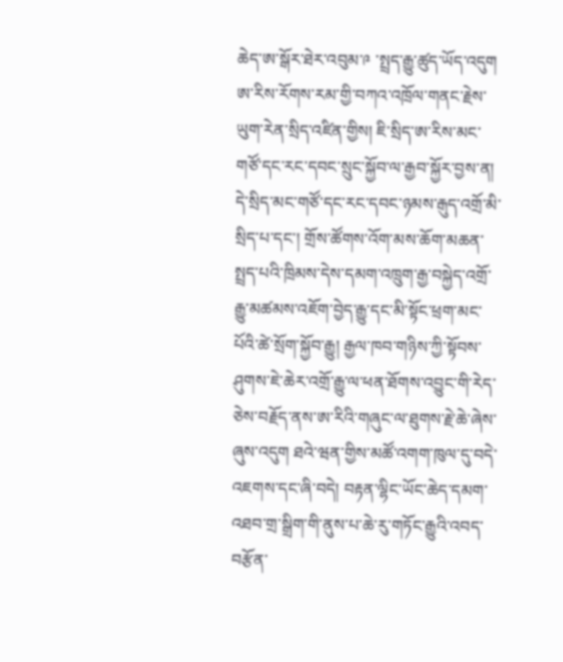ཆེད་ཨ་སྒོར་ཐེར་འབུམ་༩ ་སྤྲད་རྒྱུ་ཚུད་ཡོད་འདུག ཨ་རིས་རོགས་རམ་གྱི་བཀའ་འཁྲོལ་གནང་རྗེས་ཡུག་རེན་སྲིད་འཛིན་གྱིས། ཇི་སྲིད་ཨ་རིས་མང་གཙོ་དང་རང་དབང་སྲུང་སྐྱོབ་ལ་རྒྱབ་སྐྱོར་བྱས་ན། དེ་སྲིད་མང་གཙོ་དང་རང་དབང་ཉམས་རྒུད་འགྲོ་མི་སྲིད་པ་དང་། གྲོས་ཚོགས་འོག་མས་ཆོག་མཆན་སྤྲད་པའི་ཁྲིམས་དེས་དམག་འཁྲུག་རྒྱ་བསྐྱེད་འགྲོ་རྒྱུ་མཚམས་འཇོག་བྱེད་རྒྱུ་དང་མི་སྟོང་ཕྲག་མང་པོའི་ཚེ་སྲོག་སྐྱོབ་རྒྱུ། རྒྱལ་ཁབ་གཉིས་ཀྱི་སྟོབས་ཤུགས་ཇེ་ཆེར་འགྲོ་རྒྱུ་ལ་ཕན་ཐོགས་འབྱུང་གི་རེད་ཅེས་བརྗོད་ནས་ཨ་རིའི་གཞུང་ལ་ཐུགས་རྗེ་ཆེ་ཞེས་ཞུས་འདུག ཐའེ་ཝན་གྱིས་མཚོ་འགག་ཁུལ་དུ་བདེ་འཇགས་དང་ཞི་བདེ། བརྟན་ལྷིང་ཡོང་ཆེད་དམག་འཐབ་གྲ་སྒྲིག་གི་ནུས་པ་ཆེ་རུ་གཏོང་རྒྱུའི་འབད་བརྩོན་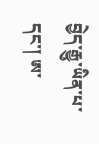བྱེད་རྒྱུ་ཡིན་པ་དང་། ཨ་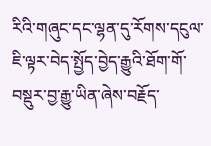རིའི་གཞུང་དང་ལྷན་དུ་རོགས་དངུལ་ཇི་ལྟར་བེད་སྤྱོད་བྱེད་རྒྱུའི་ཐོག་གོ་བསྡུར་བྱ་རྒྱུ་ཡིན་ཞེས་བརྗོད་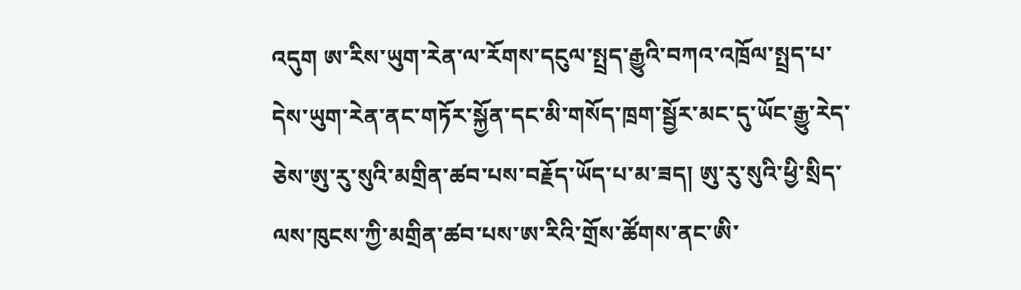འདུག ཨ་རིས་ཡུག་རེན་ལ་རོགས་དངུལ་སྤྲད་རྒྱུའི་བཀའ་འཁྲོལ་སྤྲད་པ་དེས་ཡུག་རེན་ནང་གཏོར་སྐྱོན་དང་མི་གསོད་ཁྲག་སྦྱོར་མང་དུ་ཡོང་རྒྱུ་རེད་ཅེས་ཨུ་རུ་སུའི་མགྲིན་ཚབ་པས་བརྗོད་ཡོད་པ་མ་ཟད། ཨུ་རུ་སུའི་ཕྱི་སྲིད་ལས་ཁུངས་ཀྱི་མགྲིན་ཚབ་པས་ཨ་རིའི་གྲོས་ཚོགས་ནང་ཨི་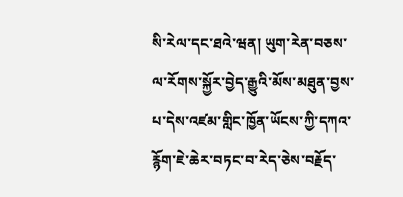སི་རེལ་དང་ཐའེ་ཝན། ཡུག་རེན་བཅས་ལ་རོགས་སྐྱོར་བྱེད་རྒྱུའི་མོས་མཐུན་བྱས་པ་དེས་འཛམ་གླིང་ཁྱོན་ཡོངས་ཀྱི་དཀའ་རྙོག་ཇེ་ཆེར་བཏང་བ་རེད་ཅེས་བརྗོད་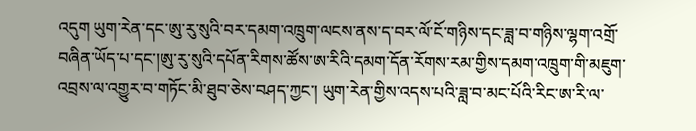འདུག ཡུག་རེན་དང་ཨུ་རུ་སུའི་བར་དམག་འཁྲུག་ལངས་ནས་ད་བར་ལོ་ངོ་གཉིས་དང་ཟླ་བ་གཉིས་ལྷག་འགྲོ་བཞིན་ཡོད་པ་དང་།ཨུ་རུ་སུའི་དཔོན་རིགས་ཚོས་ཨ་རིའི་དམག་དོན་རོགས་རམ་གྱིས་དམག་འཁྲུག་གི་མཇུག་འབྲས་ལ་འགྱུར་བ་གཏོང་མི་ཐུབ་ཅེས་བཤད་ཀྱང་། ཡུག་རེན་གྱིས་འདས་པའི་ཟླ་བ་མང་པོའི་རིང་ཨ་རི་ལ་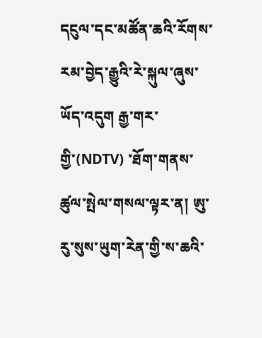དངུལ་དང་མཚོན་ཆའི་རོགས་རམ་བྱེད་རྒྱུའི་རེ་སྐུལ་ཞུས་ཡོད་འདུག རྒྱ་གར་གྱི་(NDTV) ་ཐོག་གནས་ཚུལ་སྤེལ་གསལ་ལྟར་ན། ཨུ་རུ་སུས་ཡུག་རེན་གྱི་ས་ཆའི་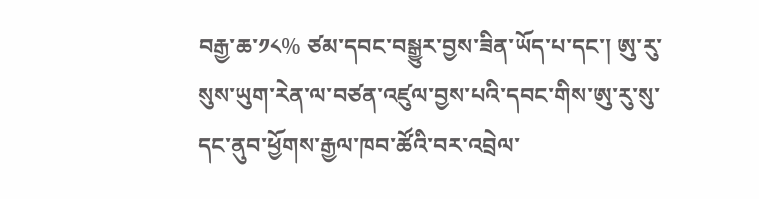བརྒྱ་ཆ་༡༨% ཙམ་དབང་བསྒྱུར་བྱས་ཟིན་ཡོད་པ་དང་། ཨུ་རུ་སུས་ཡུག་རེན་ལ་བཙན་འཛུལ་བྱས་པའི་དབང་གིས་ཨུ་རུ་སུ་དང་ནུབ་ཕྱོགས་རྒྱལ་ཁབ་ཚོའི་བར་འབྲེལ་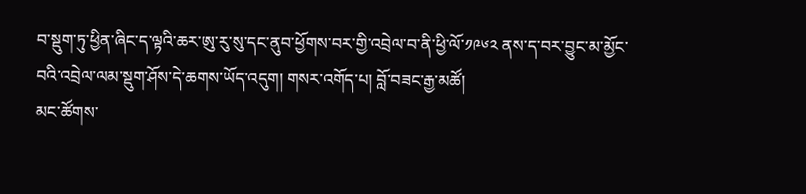བ་སྡུག་ཏུ་ཕྱིན་ཞིང་ད་ལྟའི་ཆར་ཨུ་རུ་སུ་དང་ནུབ་ཕྱོགས་བར་གྱི་འབྲེལ་བ་ནི་ཕྱི་ལོ་༡༩༦༢ ནས་ད་བར་བྱུང་མ་མྱོང་བའི་འབྲེལ་ལམ་སྡུག་ཤོས་དེ་ཆགས་ཡོད་འདུག། གསར་འགོད་པ། བློ་བཟང་རྒྱ་མཚོ།
མང་ཚོགས་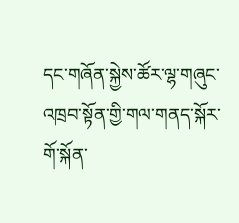དང་གཞོན་སྐྱེས་ཚོར་ལྷ་གཞུང་འཁྲབ་སྟོན་གྱི་གལ་གནད་སྐོར་གོ་སྐོན་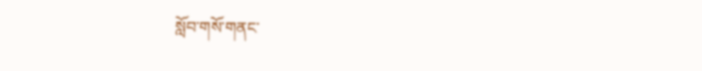སློབ་གསོ་གནང་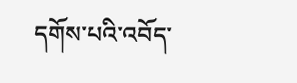དགོས་པའི་འབོད་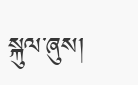སྐུལ་ཞུས།